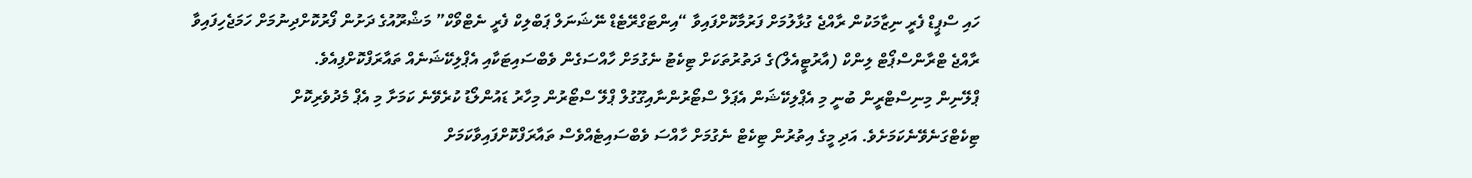ހައި ސްޕީޑް ފެރީ ނިޒާމަކުން ރާއްޖެ ގުޅާލުމަށް ފަރުމާކޮށްފައިވާ “އިންޓަގްރޭޓެޑް ނޭޝަނަލް ޕަބްލިކް ފެރީ ނެޓްވޯކް” މަޝްރޫއުގެ ދަށުން ފޯރުކޮށްދިނުމަށް ހަމަޖެހިފައިވާ ރާއްޖެ ޓްރާންސްޕޯޓް ލިންކް (އާރުޓީއެލް)ގެ ދަތުރުތަކަށް ޓިކެޓު ނެގުމަށް ހާއްސަގެން ވެބްސައިޓަކާއި އެޕްލިކޭޝަނެއް ތައާރަފްކޮށްފިއެވެ.
ޕްލޭނިން މިނިސްޓްރީން ބުނީ މި އެޕްލިކޭޝަން އެޕަލް ސްޓޯރުންނާއިގޫގުލް ޕްލޭ ސްޓޯރުން މިހާރު ޑައުންލޯޑު ކުރެވޭނެ ކަމަށާ މި އެޕް މެދުވެރިކޮށް ޓިކެޓްގަނެވޭނެކަމަށެވެ. އަދި މީގެ އިތުރުން ޓިކެޓް ނެގުމަށް ހާއްސަ ވެބްސައިޓެއްވެސް ތައާރަފްކޮށްފައިވާކަމަށް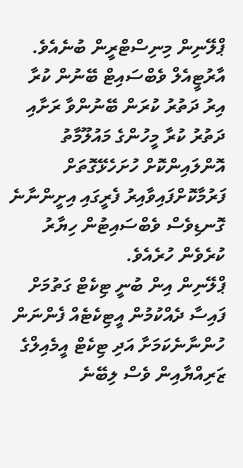ޕްލޭނިން މިނިސްޓްރީން ބުނެއެވެ.
އާރުޓީއެލް ވެބްސައިޓް ބޭނުން ކުރާ އިރު ދަތުރު ކުރަން ބޭނުންވާ ރަށާއި ދަތުރު ކުރާ މީހުންގެ މައުލޫމާތު އޮންލައިންކޮށް ހުށަހެޅޭގޮތަށް ފަރުމާކޮށްފައިވާއިރު ފެރީގައި އިށީންނާނެ ގޮނޑިވެސް ވެބްސައިޓުން ހިޔާރު ކުރެވެން ހުރެއެވެ.
ޕްލޭނިން އިން ބުނީ ޓިކެޓް ގަތުމަށް ފައިސާ ދެއްކުމުން އީޓިކެޓެއް ފެންނަން ހުންނާނެކަމަށާ އަދި ޓިކެޓް އީމެއިލްގެ ޒަރިއްޔާއިން ވެސް ލިބޭނެ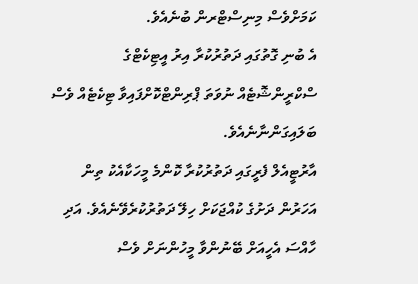ކަމަށްވެސް މިނިސްޓްރން ބުނެއެވެ.
އެ ބުނި ގޮތުގައި ދަތުރުކުރާ އިރު އީޓިކެޓްގެ ސްކްރީންޝޮޓެއް ނުވަތަ ޕްރިންޓްކޮށްފައިވާ ޓިކެޓެއް ވެސް ބަލައިގަންނާނެއެވެ.
އާރުޓީއެލް ފެރީގައި ދަތުރުކުރާ ކޮންމެ މީހަކާއެކު ތިން އަހަރުން ދަށުގެ ކުއްޖަކަށް ހިލޭ ދަތުރުކުރެވޭނެއެވެ. އަދި ހާއްސަ އެހީއަށް ބޭނުންވާ މީހުންނަށް ވެސް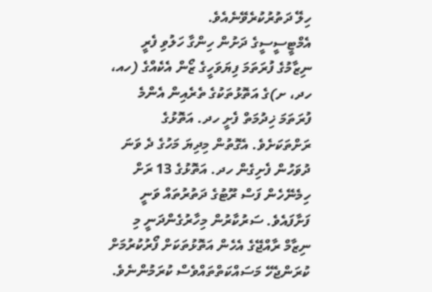ހިލޭ ދަތުރުކުރެވޭނެއެވެ.
އެމްޓީސީސީގެ ދަށުން ހިންގާ ހަލުވި ފެރީ ނިޒާމުގެ ފުރަތަމަ ފިޔަވަހީގެ ޒޯން އެކެއްގެ (ހއ، ހދ، ށ)ގެ އަތޮޅުތަކުގެ ތެރެއިން އެންމެ ފުރަތަމަ ޚިދުމަތް ފެށީ ހދ. އަތޮޅުގެ ރަށްތަކަށެވެ. އެގޮތުން މިދިޔަ މަހުގެ ދެ ވަނަ ދުވަހުން ފެށިގެން ހދ. އަތޮޅުގެ 13 ރަށް ހިމެނޭހެން ފަސް ރޫޓުގެ ދަތުރުތައް ވަނީ ފަށާފައެވެ. ސަރުކާރުން މިހާރުގެންދަނީ މި ނިޒާމް ރާއްޖޭގެ އެހެން އަތޮޅުތަކަށް ފޯރުކުރުމަށް ކުރަންޖެހޭ މަސައްކަތްތައްވެސް ކުރަމުންނެވެ.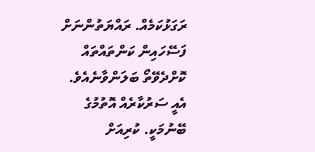ރަގަޅުކަމެއް. ރައްޔަތުންނަށް ފަސޭހައިން ކަންތައްތައް ކޮށްދެވޭތޯ ބަލަންވާނެއެވެ. އެއީ ސަރުކާރެއް އޮތުމުގެ ބޭނުމަކީ. ކުރިއަށް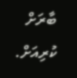ބާރަށް ކުރިއަށް.